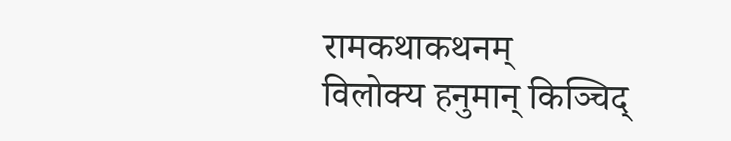रामकथाकथनम्
विलोक्य हनुमान् किञ्चिद्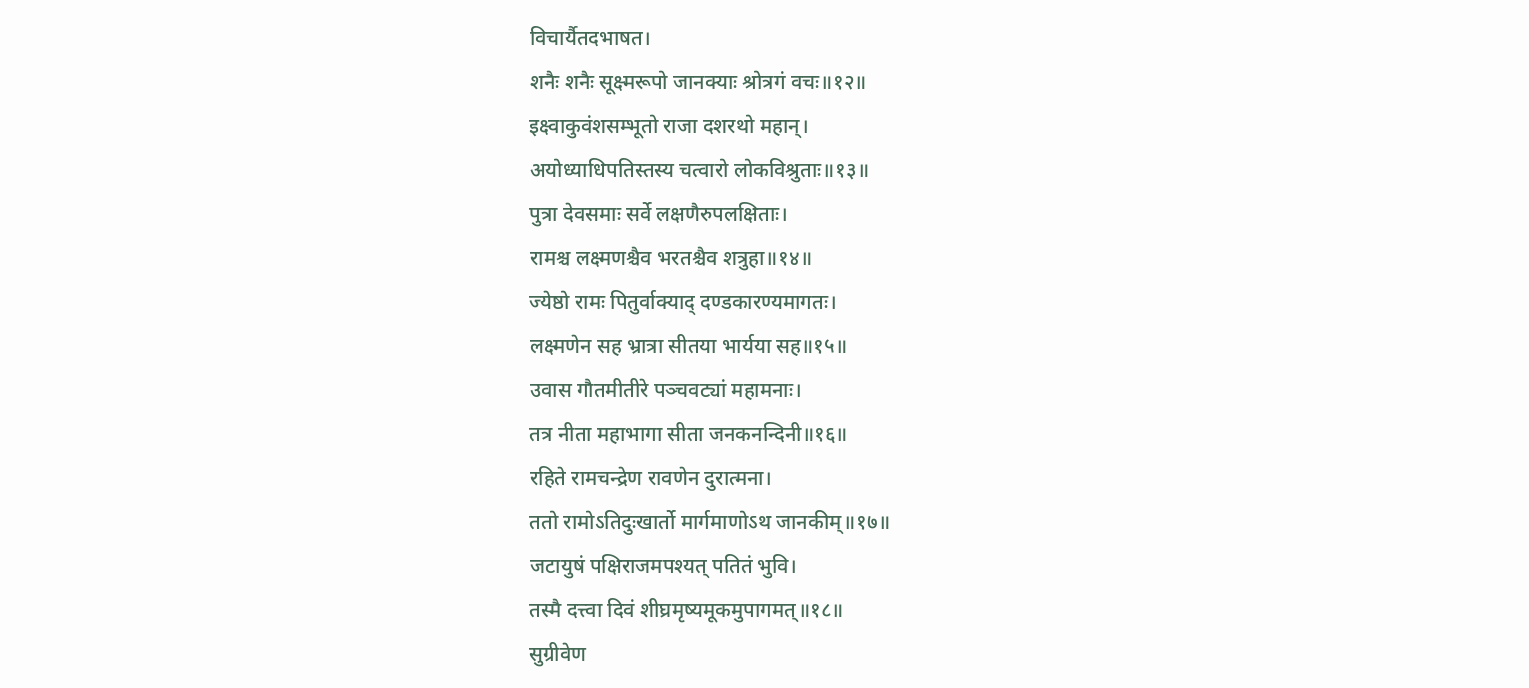विचार्यैतदभाषत।
शनैः शनैः सूक्ष्मरूपो जानक्याः श्रोत्रगं वचः॥१२॥
इक्ष्वाकुवंशसम्भूतो राजा दशरथो महान्।
अयोध्याधिपतिस्तस्य चत्वारो लोकविश्रुताः॥१३॥
पुत्रा देवसमाः सर्वे लक्षणैरुपलक्षिताः।
रामश्च लक्ष्मणश्चैव भरतश्चैव शत्रुहा॥१४॥
ज्येष्ठो रामः पितुर्वाक्याद् दण्डकारण्यमागतः।
लक्ष्मणेन सह भ्रात्रा सीतया भार्यया सह॥१५॥
उवास गौतमीतीरे पञ्चवट्यां महामनाः।
तत्र नीता महाभागा सीता जनकनन्दिनी॥१६॥
रहिते रामचन्द्रेण रावणेन दुरात्मना।
ततो रामोऽतिदुःखार्तो मार्गमाणोऽथ जानकीम्॥१७॥
जटायुषं पक्षिराजमपश्यत् पतितं भुवि।
तस्मै दत्त्वा दिवं शीघ्रमृष्यमूकमुपागमत्॥१८॥
सुग्रीवेण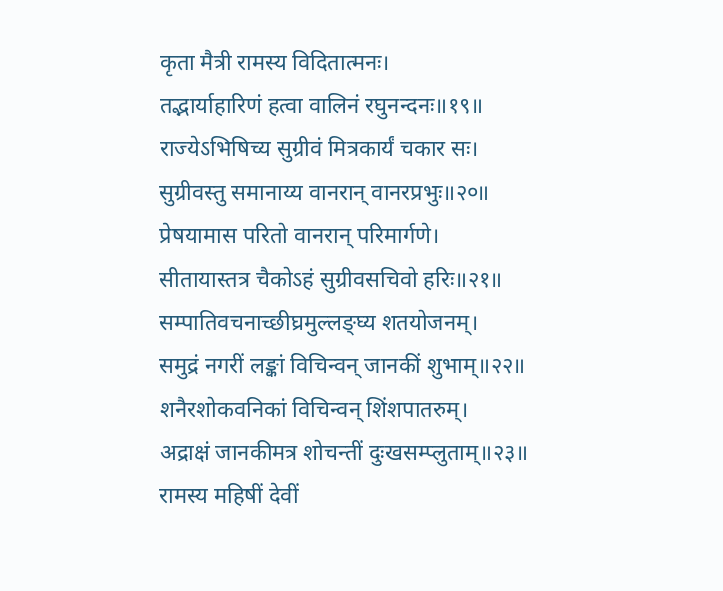कृता मैत्री रामस्य विदितात्मनः।
तद्भार्याहारिणं हत्वा वालिनं रघुनन्दनः॥१९॥
राज्येऽभिषिच्य सुग्रीवं मित्रकार्यं चकार सः।
सुग्रीवस्तु समानाय्य वानरान् वानरप्रभुः॥२०॥
प्रेषयामास परितो वानरान् परिमार्गणे।
सीतायास्तत्र चैकोऽहं सुग्रीवसचिवो हरिः॥२१॥
सम्पातिवचनाच्छीघ्रमुल्लङ्घ्य शतयोजनम्।
समुद्रं नगरीं लङ्कां विचिन्वन् जानकीं शुभाम्॥२२॥
शनैरशोकवनिकां विचिन्वन् शिंशपातरुम्।
अद्राक्षं जानकीमत्र शोचन्तीं दुःखसम्प्लुताम्॥२३॥
रामस्य महिषीं देवीं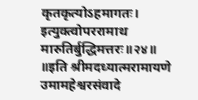कृतकृत्योऽहमागतः।
इत्युक्त्वोपररामाथ मारुतिर्बुद्धिमत्तरः॥२४॥
॥इति श्रीमदध्यात्मरामायणे उमामहेश्वरसंवादे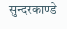सुन्दरकाण्डे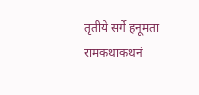तृतीये सर्गे हनूमता रामकथाकथनं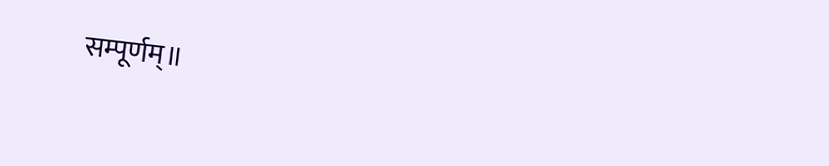सम्पूर्णम्॥